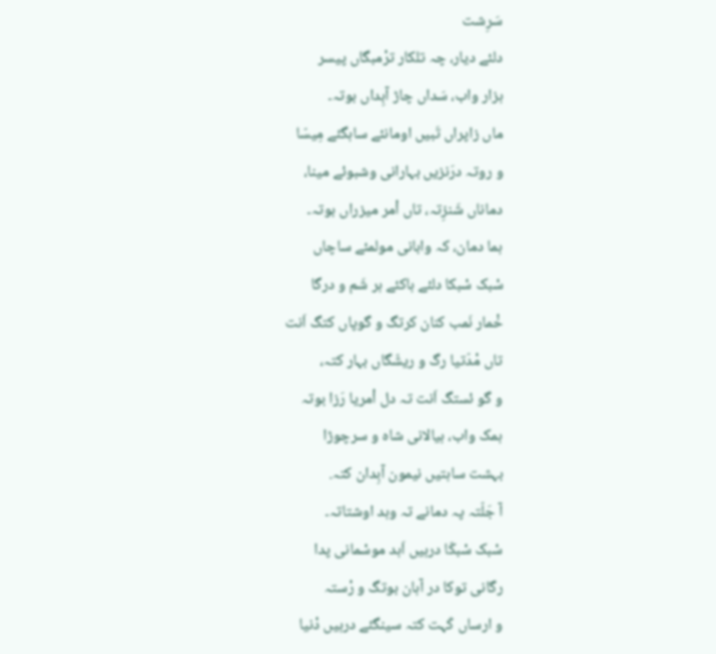سَرِشت
دلئے دیار، چہ تلکار ترْمبگاں پیسر
ہزار واب، سَداں چاڑ آبِداں بوتہ۔
ماں زاپراں تَبیں اومانئے ساہگئے مِیسّا
و روتہ درَنزیں بہارانی وشبوئے مینا،
دماناں شَنزِتہ، تاں اْمر میزراں بوتہ۔
ہما دمان، کہ وابانی مولمئے ساچاں
سْبک سْبکا دلئے ہاکئے ہر شَم و درگا
خْمار نَمب کنان کرتگ و گوپاں کتگ اَنت
تاں مْدّتیا رگ و ریشّگاں بہار کتہ،
و گو ئستگ اَنت تہ دل اْمریا رَزا بوتہ
ہمک واب، ہیالانی شاہ و سرچوڑا
بہشت ساہتیں نیمون آبِدان کتہ.
آ جَلّتہ پہ دمانے تہ وہد اوشتاتہ۔
سْبک سْبکّا درہیں اَہد موسْمانی پدا
رگانی توکا در آہان بوتگ و رْستہ
و ارساں کَہت کتہ سینگئے درہیں دْنیا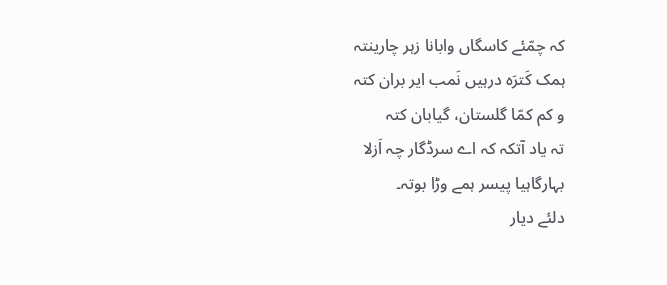کہ چمّئے کاسگاں وابانا زہر چارینتہ
ہمک کَترَہ درہیں نَمب ایر بران کتہ
و کم کمّا گلستان، گیابان کتہ
تہ یاد آتکہ کہ اے سرڈگار چہ اَزلا
بہارگاہیا پیسر ہمے وڑا بوتہ۔
دلئے دیار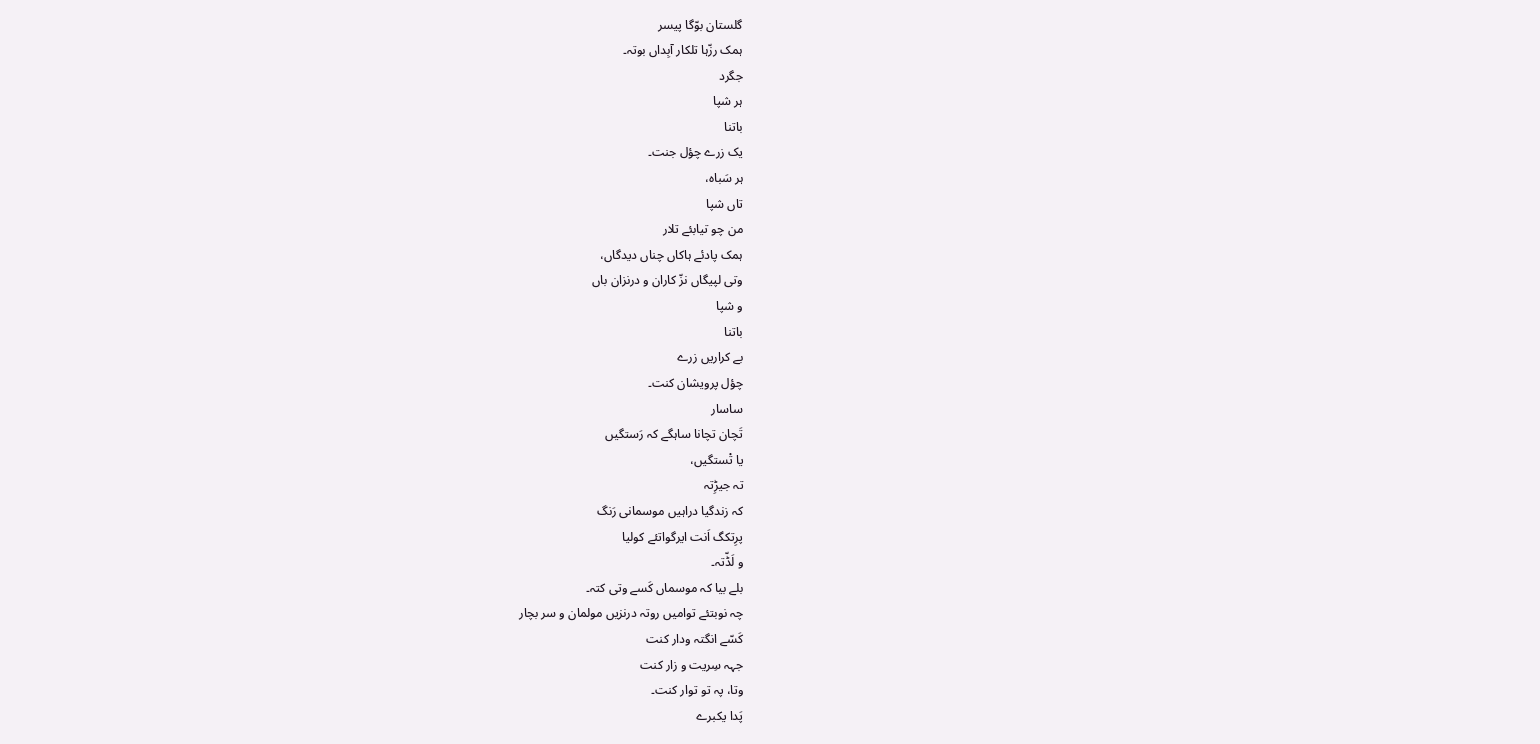گلستان بوّگا پیسر
ہمک رزّہا تلکار آبِداں بوتہ۔
جگرد
ہر شپا
باتنا
یک زرے چؤل جنت۔
ہر سَباہ،
تاں شپا
من چو تیابئے تلار
ہمک پادئے ہاکاں چناں دیدگاں،
وتی لپیگاں نزّ کاران و درنزان باں
و شپا
باتنا
بے کراریں زرے
چؤل پرویشان کنت۔
ساسار
تَچان تچانا ساہگے کہ رَستگیں
یا تْستگیں،
تہ جیڑِتہ
کہ زندگیا دراہیں موسمانی رَنگ
پرِتکگ اَنت ایرگواتئے کولیا
و لَڈّتہ۔
بلے بیا کہ موسماں کَسے وتی کتہ۔
چہ نوبتئے توامیں روتہ درنزیں مولمان و سر بچار
کَسّے انگتہ ودار کنت
جہہ سِریت و زار کنت
وتا، پہ تو توار کنت۔
پَدا یکبرے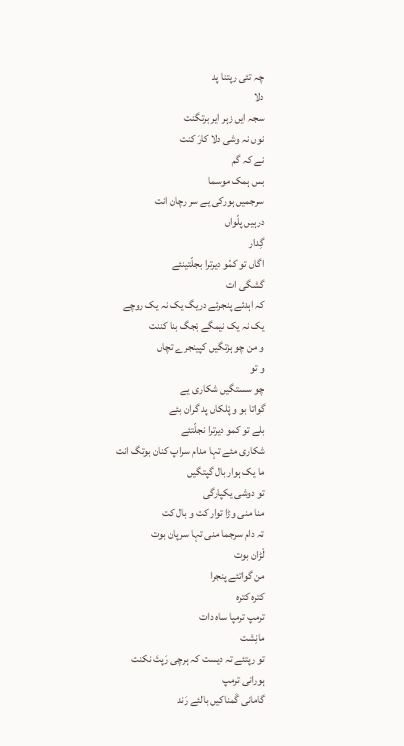چہ تئی رپتنا پد
دلا
سجہ ایں زہر ایر برتگنت
نوں نہ وشی دلا کارَ کنت
نے کہ گم
بس ہمک موسما
سرجمیں ہورکی یے سر رچان انت
درہیں پلّواں
گِدار
اگاں تو کمّو دیرترا بجلّتینئے
گشگی ات
کہ اہدئے پنجرئے دریگ یک نہ یک روچے
یک نہ یک نیمگے بْجگ بنا کننت
و من چو ہزتگیں کپینجرے تچاں
و تو
چو سستگیں شکاری یے
گواتا بو و پْلکاں پد گران بئے
بلے تو کمو دیرترا نجلّتئے
شکاری مئے تہا مدام سراپ کنان بوتگ انت
ما یک ہوار بال گپتگیں
تو دوشی یکپارگی
منا منی وڑا توار کت و بال کت
تہ دام سرجما منی تہا سرپان بوت
لْڑان بوت
من گواتئے پنجرا
کترہ کترہ
ترمپ ترمپا ساہ دات
مانِشت
تو رپتئے تہ دیست کہ ہرچی رَپتَ نکنت
ہورانی ترمپ
گامانی گَمناکیں بالئے رَند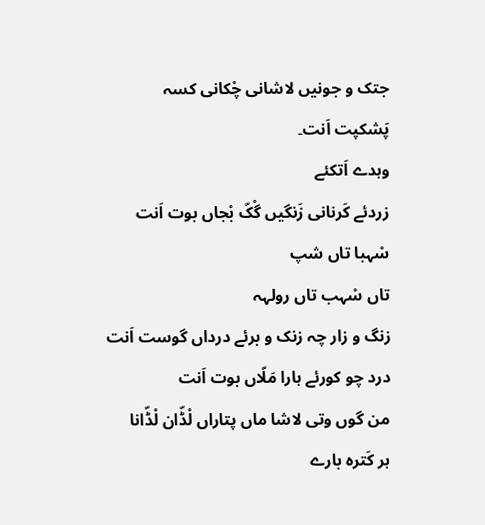جتک و جونیں لاشانی چْکانی کسہ
پَشکپت اَنت۔
وہدے اَتکئے
زردئے کَرنانی زَنگیں گْکّ بْجاں بوت اَنت
سْہبا تاں شپ
تاں سْہب تاں رولہہ
زنگ و زار چہ زنک و برئے درداں گوست اَنت
درد چو کورئے ہارا مَلّاں بوت اَنت
من گوں وتی لاشا ماں پتاراں لْڈّان لْڈّانا
ہر کَترہ بارے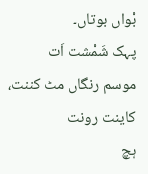بْواں بوتاں۔
پہک شَمْشت اَت
موسم رنگاں مٹ کننت، کاینت رونت
ہچ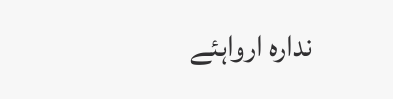ندارہ ارواہئے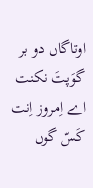اوتاگاں دو بر گوَپتَ نکنت
اے اِمروز اِنت
کَسّ گوں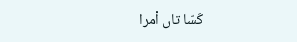کَسّا تاں اْمرا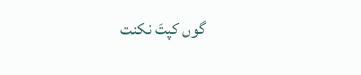گوں کپتَ نکنت